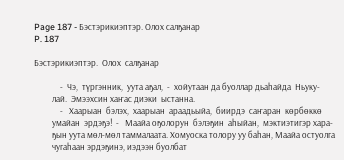Page 187 - Бэстэрикиэптэр. Олох салҕанар
P. 187

Бэстэрикиэптэр.  Олох  салҕанар

             -  Чэ,  түргэнник,  уута аҕал,  -  хойутаан да буоллар дьаһайда  Ньуку-
         лай.  Эмээхсин хаҥас диэки  ыстанна.
             -   Хаарыан  бэлэх,  хаарыан  араадьыйа,  биирдэ  саҥаран  көрбөккө
         умайан  эрдэҕэ!  -   Маайа оҕолорун  бэлэҕин  аһыйан,  мэктиэтигэр хара-
         ҕын уута мөл-мөл таммалаата. Хомуоска толору уу баһан, Маайа остуолга
         чугаһаан эрдэҕинэ, иэдээн буолбат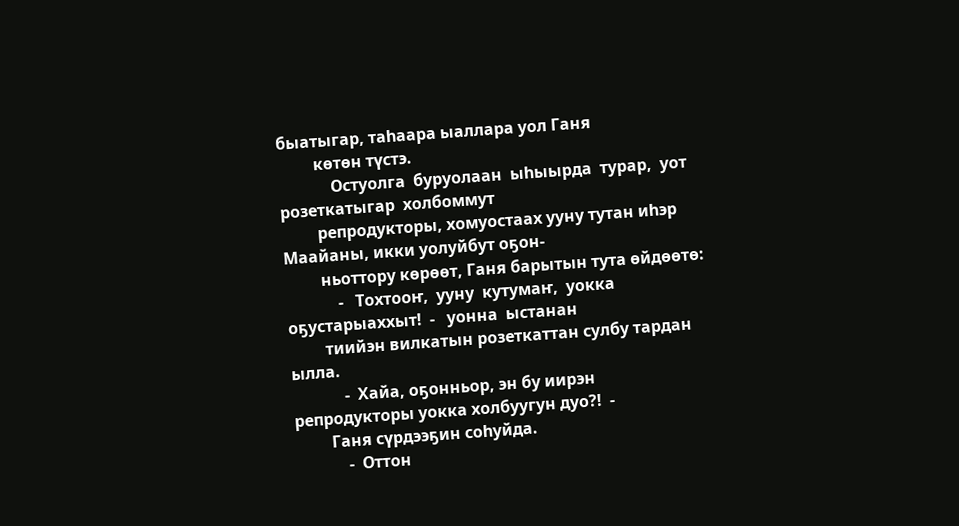быатыгар, таһаара ыаллара уол Ганя
         көтөн түстэ.
             Остуолга  буруолаан  ыһыырда  турар,  уот  розеткатыгар  холбоммут
         репродукторы, хомуостаах ууну тутан иһэр Маайаны, икки уолуйбут оҕон-
         ньоттору көрөөт, Ганя барытын тута өйдөөтө:
             -   Тохтооҥ,  ууну  кутумаҥ,  уокка  оҕустарыаххыт!  -   уонна  ыстанан
         тиийэн вилкатын розеткаттан сулбу тардан ылла.
             -  Хайа, оҕонньор, эн бу иирэн репродукторы уокка холбуугун дуо?!  -
         Ганя сүрдээҕин соһуйда.
             -  Оттон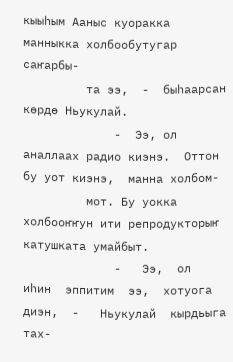кыыһым Ааныс куоракка манныкка холбообутугар саҥарбы-
         та ээ,  -  быһаарсан  көрдө Ньукулай.
             -  Ээ, ол аналлаах радио киэнэ.  Оттон  бу уот киэнэ,  манна холбом-
         мот. Бу уокка холбооҥҥун ити репродукторыҥ катушката умайбыт.
             -   Ээ,  ол  иһин  эппитим  ээ,  хотуога диэн,  -   Ньукулай  кырдьыга тах-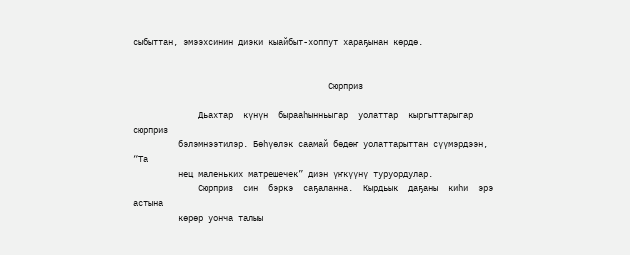сыбыттан, эмээхсинин диэки кыайбыт-хоппут хараҕынан көрдө.


                                       Сюрприз

             Дьахтар  күнүн  бырааһынньыгар  уолаттар  кыргыттарыгар  сюрприз
         бэлэмнээтилэр. Бөһүөлэк саамай бөдөҥ уолаттарыттан сүүмэрдээн, “Та
         нец маленьких матрешечек” диэн үҥкүүнү туруордулар.
             Сюрприз  син  бэркэ  саҕаланна.  Кырдьык  даҕаны  киһи  эрэ  астына
         көрөр уонча талыы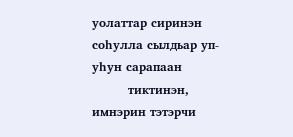уолаттар сиринэн  соһулла сылдьар уп-уһун сарапаан
         тиктинэн,  имнэрин тэтэрчи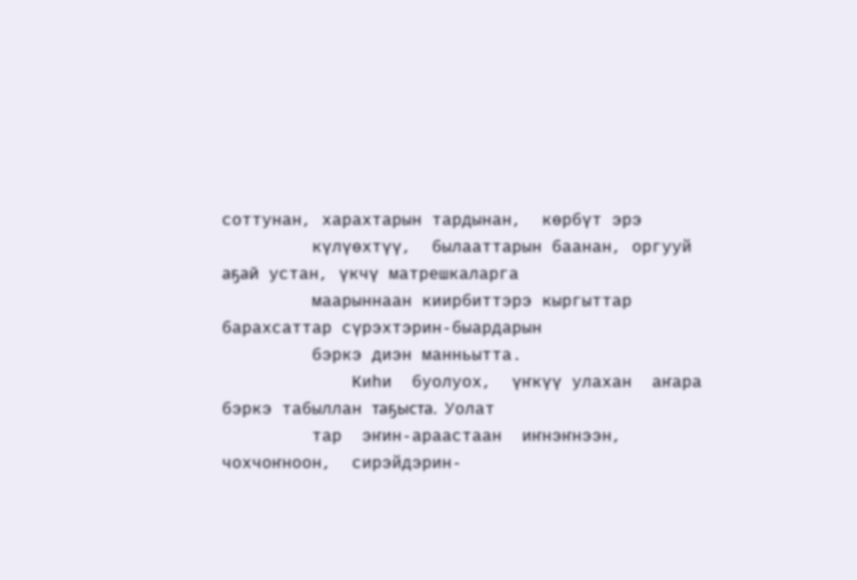соттунан, харахтарын тардынан,  көрбүт эрэ
         күлүөхтүү,  былааттарын баанан, оргууй аҕай устан, үкчү матрешкаларга
         маарыннаан киирбиттэрэ кыргыттар барахсаттар сүрэхтэрин-быардарын
         бэркэ диэн манньытта.
             Киһи  буолуох,  үҥкүү улахан  аҥара  бэркэ табыллан таҕыста.  Уолат
         тар  эҥин-араастаан  иҥнэҥнээн,  чохчоҥноон,  сирэйдэрин-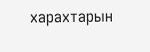харахтарын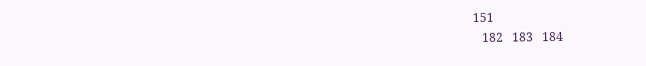151
   182   183   184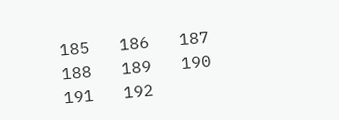185   186   187   188   189   190   191   192